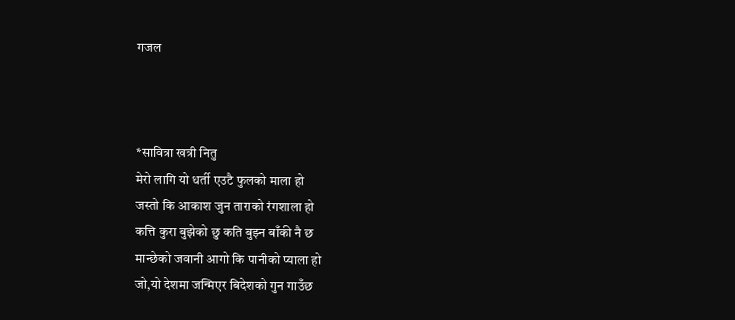गजल



*सावित्रा खत्री नितु
मेरो लागि यो धर्ती एउटै फुलको माला हो
जस्तो कि आकाश जुन ताराको रंगशाला हो
कत्ति कुरा बुझेको छु कति बुझ्न बाँकी नै छ
मान्छेको जवानी आगो कि पानीको प्याला हो
जो,यो देशमा जन्मिएर बिदेशको गुन गाउँछ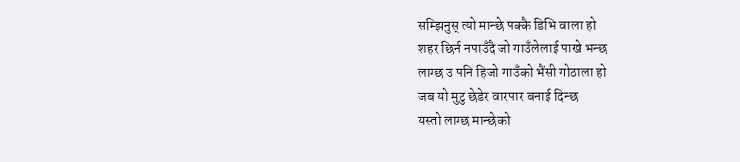सम्झिनुस् त्यो मान्छे पक्कै डिभि वाला हो
शहर छिर्न नपाउँदै जो गाउँलेलाई पाखे भन्छ
लाग्छ उ पनि हिजो गाउँको भैंसी गोठाला हो
जब यो मुटु छेडेर वारपार बनाई दिन्छ
यस्तो लाग्छ मान्छेको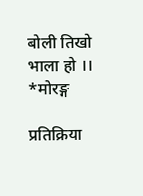बोली तिखो भाला हो ।।
*मोरङ्ग

प्रतिक्रिया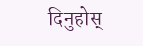दिनुहोस्